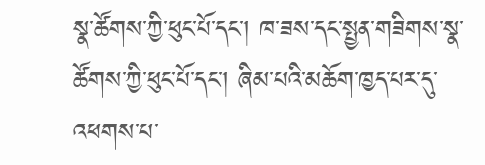སྣ་ཚོགས་ཀྱི་ཕུང་པོ་དང་། ཁ་ཟས་དང་སྤྱན་གཟིགས་སྣ་ཚོགས་ཀྱི་ཕུང་པོ་དང་། ཞིམ་པའི་མཆོག་ཁྱད་པར་དུ་འཕགས་པ་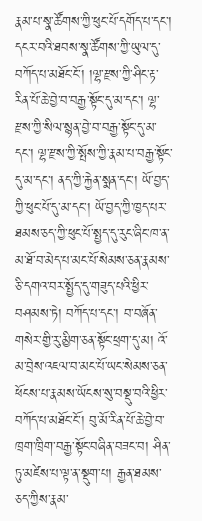རྣམ་པ་སྣ་ཚོགས་ཀྱི་ཕུང་པོ་དགོད་པ་དང་། དངར་བའི་ཐབས་སྣ་ཚོགས་ཀྱི་ཡུལ་དུ་བཀོད་པ་མཐོང་ངོ་། །ལྷ་རྫས་ཀྱི་ཤིང་རྟ་རིན་པོ་ཆེ་བྱེ་བ་བརྒྱ་སྟོང་དུ་མ་དང་། ལྷ་རྫས་ཀྱི་སིལ་སྙན་བྱེ་བ་བརྒྱ་སྟོང་དུ་མ་དང་། ལྷ་རྫས་ཀྱི་སྤོས་ཀྱི་རྣམ་པ་བརྒྱ་སྟོང་དུ་མ་དང་། ནད་ཀྱི་རྐྱེན་སྨན་དང་། ཡོ་བྱད་ཀྱི་ཕུང་པོ་དུ་མ་དང་། ཡོ་བྱད་ཀྱི་ཁྱད་པར་ཐམས་ཅད་ཀྱི་ཕུང་པོ་སྤྱད་དུ་རུང་ཞིང་ཁ་ན་མ་ཐོ་བ་མེད་པ་མང་པོ་སེམས་ཅན་རྣམས་ཅི་དགའ་བར་སྤྱོད་དུ་གཟུད་པའི་ཕྱིར་བཤམས་ཏེ། བཀོད་པ་དང་། བ་བཞོན་གསེར་གྱི་རུ་མྱིག་ཅན་སྟོང་ཕྲག་དུ་མ། འོ་མ་བྲེས་འཇལ་བ་མང་པོ་ཡང་སེམས་ཅན་ཕོངས་པ་རྣམས་ཡོངས་སུ་བསྡུ་བའི་ཕྱིར་བཀོད་པ་མཐོང་ངོ་། བུ་མོ་རིན་པོ་ཆེ་བྱེ་བ་ཁྲག་ཁྲིག་བརྒྱ་སྟོང་བཞིན་བཟང་བ། ཤིན་ཏུ་མཛེས་པ་ལྟ་ན་སྡུག་པ། རྒྱན་ཐམས་ཅད་ཀྱིས་རྣམ་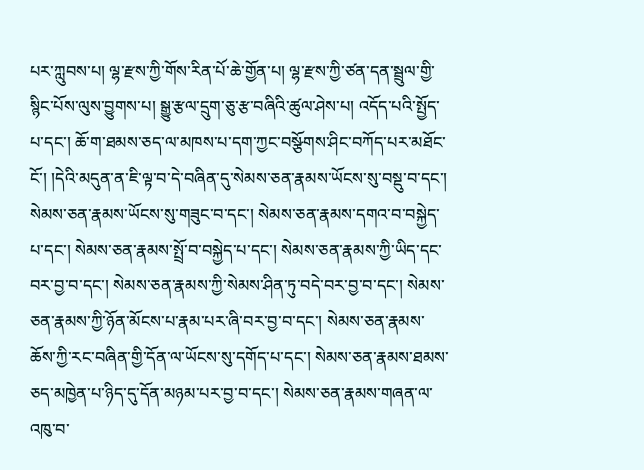པར་ཀླུབས་པ། ལྷ་རྫས་ཀྱི་གོས་རིན་པོ་ཆེ་གྱོན་པ། ལྷ་རྫས་ཀྱི་ཙན་དན་སྦྲུལ་གྱི་སྙིང་པོས་ལུས་བྱུགས་པ། སྒྱུ་རྩལ་དྲུག་ཅུ་རྩ་བཞིའི་ཚུལ་ཤེས་པ། འདོད་པའི་སྤྱོད་པ་དང་། ཆོ་ག་ཐམས་ཅད་ལ་མཁས་པ་དག་ཀྱང་བསྩོགས་ཤིང་བཀོད་པར་མཐོང་ངོ་། །དེའི་མདུན་ན་ཇི་ལྟ་བ་དེ་བཞིན་དུ་སེམས་ཅན་རྣམས་ཡོངས་སུ་བསྡུ་བ་དང་། སེམས་ཅན་རྣམས་ཡོངས་སུ་གཟུང་བ་དང་། སེམས་ཅན་རྣམས་དགའ་བ་བསྐྱེད་པ་དང་། སེམས་ཅན་རྣམས་སྤྲོ་བ་བསྐྱེད་པ་དང་། སེམས་ཅན་རྣམས་ཀྱི་ཡིད་དང་བར་བྱ་བ་དང་། སེམས་ཅན་རྣམས་ཀྱི་སེམས་ཤིན་ཏུ་བདེ་བར་བྱ་བ་དང་། སེམས་ཅན་རྣམས་ཀྱི་ཉོན་མོངས་པ་རྣམ་པར་ཞི་བར་བྱ་བ་དང་། སེམས་ཅན་རྣམས་ཆོས་ཀྱི་རང་བཞིན་གྱི་དོན་ལ་ཡོངས་སུ་དགོད་པ་དང་། སེམས་ཅན་རྣམས་ཐམས་ཅད་མཁྱེན་པ་ཉིད་དུ་དོན་མཉམ་པར་བྱ་བ་དང་། སེམས་ཅན་རྣམས་གཞན་ལ་འཁུ་བ་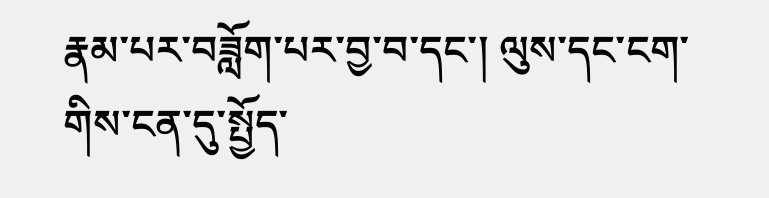རྣམ་པར་བཟློག་པར་བྱ་བ་དང་། ལུས་དང་ངག་གིས་ངན་དུ་སྤྱོད་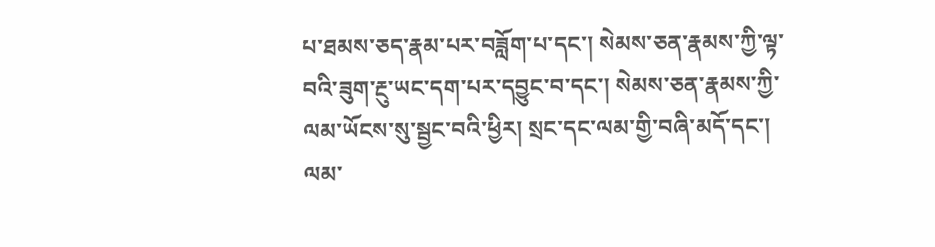པ་ཐམས་ཅད་རྣམ་པར་བཟློག་པ་དང་། སེམས་ཅན་རྣམས་ཀྱི་ལྟ་བའི་ཟུག་རྔུ་ཡང་དག་པར་དབྱུང་བ་དང་། སེམས་ཅན་རྣམས་ཀྱི་ལམ་ཡོངས་སུ་སྦྱང་བའི་ཕྱིར། སྲང་དང་ལམ་གྱི་བཞི་མདོ་དང་། ལམ་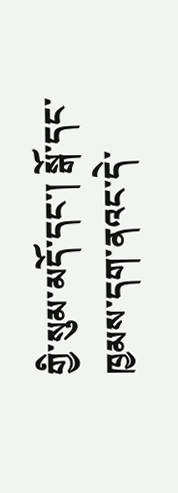གྱི་སུམ་མདོ་དང་། སྒོ་དང་ཁྱམས་དག་ནའང་དེ་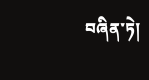བཞིན་ཏེ།